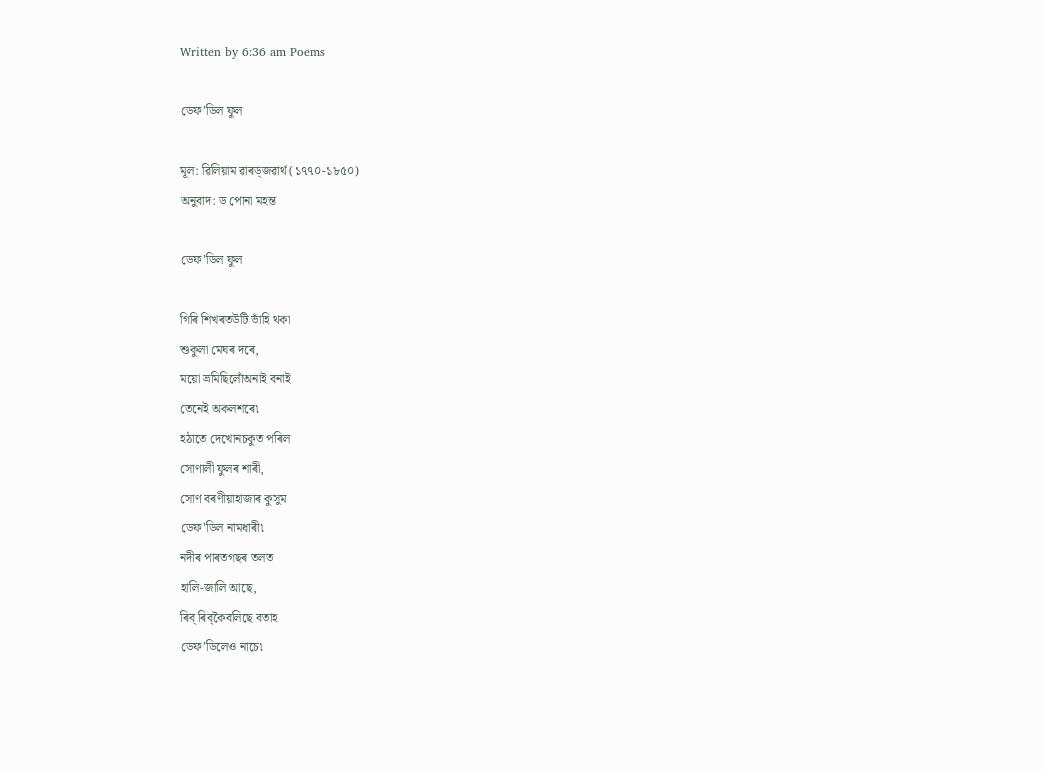Written by 6:36 am Poems

ডেফ’ডিল ফুল

মূল: ৱিলিয়াম ৱাৰড্‌জৱাৰ্থ (১৭৭০-১৮৫০)
অনুবাদ: ড পোনা মহন্ত

ডেফ’ডিল ফুল

গিৰি শিখৰতউটি ভাঁহি থকা
শুকুলা মেঘৰ দৰে,
ময়ো ভ্ৰমিছিলোঁঅনাই বনাই
তেনেই অকলশৰে৷
হঠাতে দেখোনচকুত পৰিল
সোণালী ফুলৰ শাৰী,
সোণ বৰণীয়াহাজাৰ কুসুম
ডেফ’ডিল নামধাৰী৷
নদীৰ পাৰতগছৰ তলত
হালি-জালি আছে,
ৰিব্‌ ৰিব্‌কৈবলিছে বতাহ
ডেফ’ডিলেও নাচে৷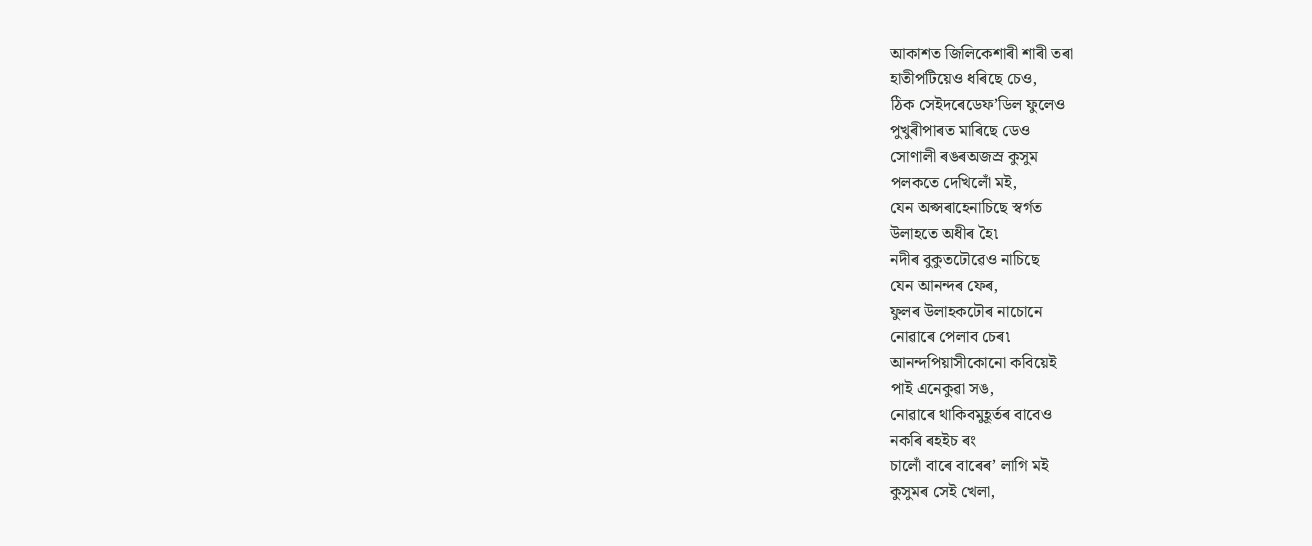আকাশত জিলিকেশাৰী শাৰী তৰা
হাতীপটিয়েও ধৰিছে চেও,
ঠিক সেইদৰেডেফ’ডিল ফুলেও
পুখুৰীপাৰত মাৰিছে ডেও
সোণালী ৰঙৰঅজস্ৰ কুসুম
পলকতে দেখিলোঁ মই,
যেন অপ্সৰাহেনাচিছে স্বৰ্গত
উলাহতে অধীৰ হৈ৷
নদীৰ বুকুতঢৌৱেও নাচিছে
যেন আনন্দৰ ফেৰ,
ফুলৰ উলাহকঢৌৰ নাচোনে
নোৱাৰে পেলাব চেৰ৷
আনন্দপিয়াসীকোনো কবিয়েই
পাই এনেকুৱা সঙ,
নোৱাৰে থাকিবমুহূৰ্তৰ বাবেও
নকৰি ৰহইচ ৰং
চালোঁ বাৰে বাৰেৰ’ লাগি মই
কুসুমৰ সেই খেলা,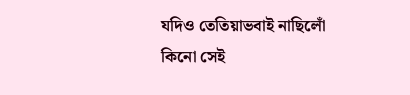যদিও তেতিয়াভবাই নাছিলোঁ
কিনো সেই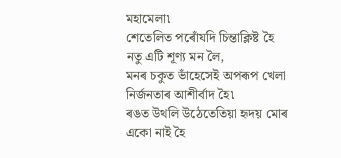মহামেলা৷
শেতেলিত পৰোঁযদি চিন্তাক্লিষ্ট হৈ
নতু এটি শূণ্য মন লৈ,
মনৰ চকুত ভাঁহেসেই অপৰূপ খেলা
নিৰ্জনতাৰ আশীৰ্বাদ হৈ৷
ৰঙত উথলি উঠেতেতিয়া হৃদয় মোৰ
একো নাই হৈ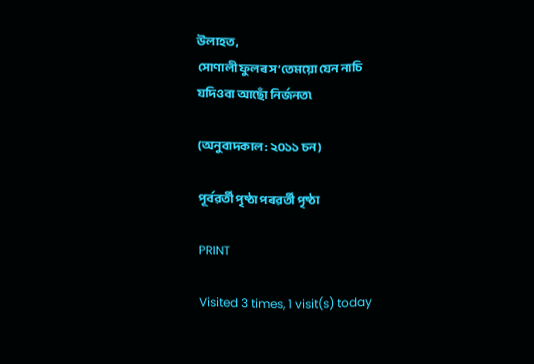উলাহত,
সোণালী ফুলৰ স’তেময়ো যেন নাচি
যদিওবা আছোঁ নিৰ্জনত৷

(অনুবাদকাল: ২০১১ চন)

পূৰ্বৱৰ্তী পৃষ্ঠা পৰৱৰ্তী পৃষ্ঠা

PRINT

Visited 3 times, 1 visit(s) today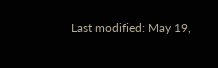Last modified: May 19,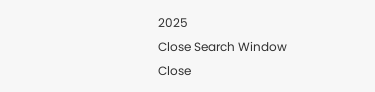2025
Close Search Window
Close